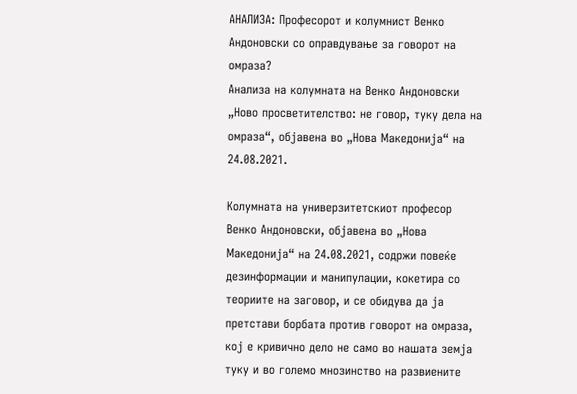АНАЛИЗА: Професорот и колумнист Венко Андоновски со оправдување за говорот на омраза?
Анализа на колумната на Венко Андоновски „Ново просветителство: не говор, туку дела на омраза“, објавена во „Нова Македонија“ на 24.08.2021.

Колумната на универзитетскиот професор Венко Андоновски, објавена во „Нова Македонија“ на 24.08.2021, содржи повеќе дезинформации и манипулации, кокетира со теориите на заговор, и се обидува да ја претстави борбата против говорот на омраза, кој е кривично дело не само во нашата земја туку и во големо мнозинство на развиените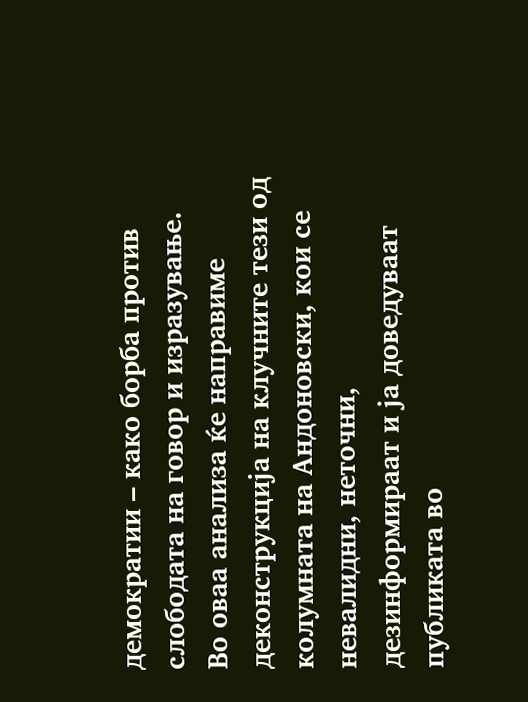демократии – како борба против слободата на говор и изразување.
Во оваа анализа ќе направиме деконструкција на клучните тези од колумната на Андоновски, кои се невалидни, неточни, дезинформираат и ја доведуваат публиката во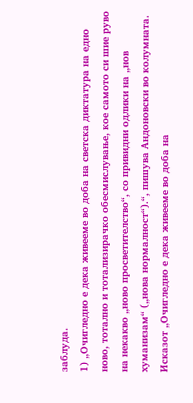заблуда.
1) „Очигледно е дека живееме во доба на светска диктатура на едно ново, тотално и тотализирачко обесмислување, кое самото си шие руво на некакво „ново просвeтителство“, со привидни одлики на „нов хуманизам“ („нова нормалност“).“, пишува Андоновски во колумната.
Исказот „Очигледно е дека живееме во доба на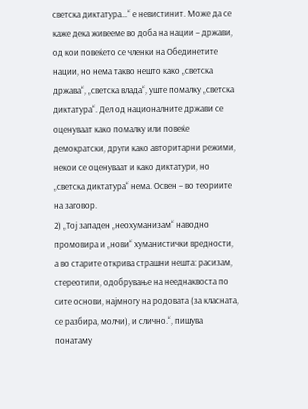светска диктатура…“ е невистинит. Може да се каже дека живееме во доба на нации – држави, од кои повеќето се членки на Обединетите нации, но нема такво нешто како „светска држава“, „светска влада“, уште помалку „светска диктатура“. Дел од националните држави се оценуваат како помалку или повеќе демократски, други како авторитарни режими, некои се оценуваат и како диктатури, но „светска диктатура“ нема. Освен – во теориите на заговор.
2) „Тој западен „неохуманизам“ наводно промовира и „нови“ хуманистички вредности, а во старите открива страшни нешта: расизам, стереотипи, одобрување на нееднаквоста по сите основи, најмногу на родовата (за класната, се разбира, молчи), и слично.“, пишува понатаму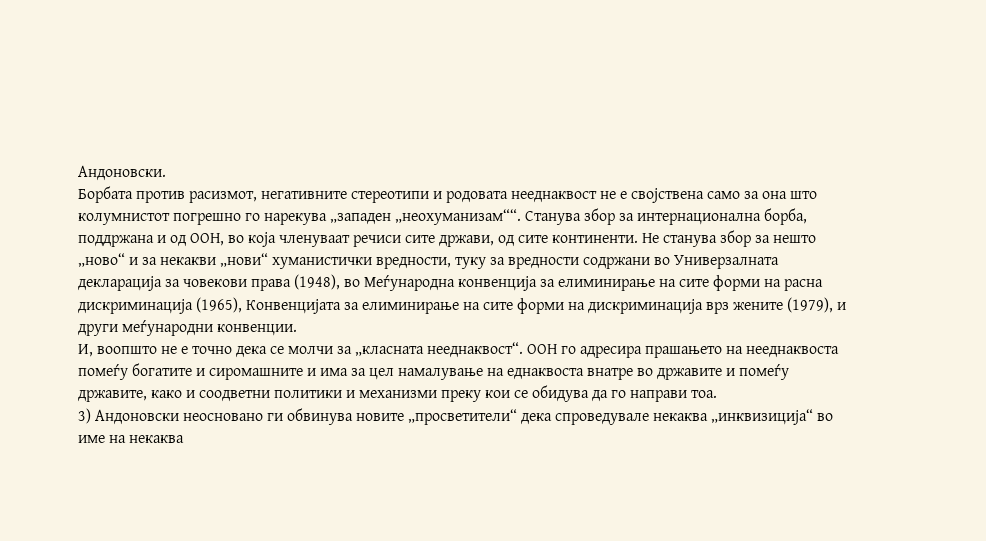Андоновски.
Борбата против расизмот, негативните стереотипи и родовата нееднаквост не е својствена само за она што колумнистот погрешно го нарекува „западен „неохуманизам““. Станува збор за интернационална борба, поддржана и од ООН, во која членуваат речиси сите држави, од сите континенти. Не станува збор за нешто „ново“ и за некакви „нови“ хуманистички вредности, туку за вредности содржани во Универзалната декларација за човекови права (1948), во Меѓународна конвенција за елиминирање на сите форми на расна дискриминација (1965), Конвенцијата за елиминирање на сите форми на дискриминација врз жените (1979), и други меѓународни конвенции.
И, воопшто не е точно дека се молчи за „класната нееднаквост“. ООН го адресира прашањето на нееднаквоста помеѓу богатите и сиромашните и има за цел намалување на еднаквоста внатре во државите и помеѓу државите, како и соодветни политики и механизми преку кои се обидува да го направи тоа.
3) Андоновски неосновано ги обвинува новите „просветители“ дека спроведувале некаква „инквизиција“ во име на некаква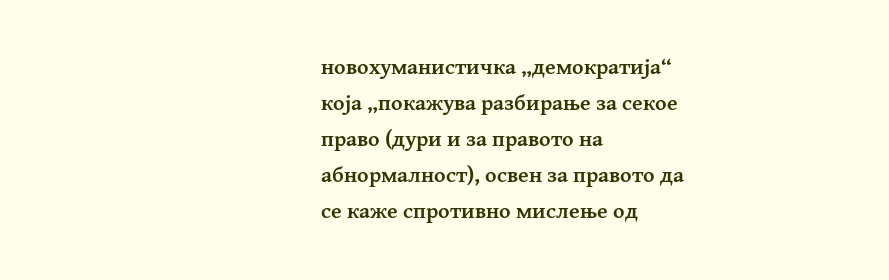новохуманистичка „демократија“ која „покажува разбирање за секое право (дури и за правото на абнормалност), освен за правото да се каже спротивно мислење од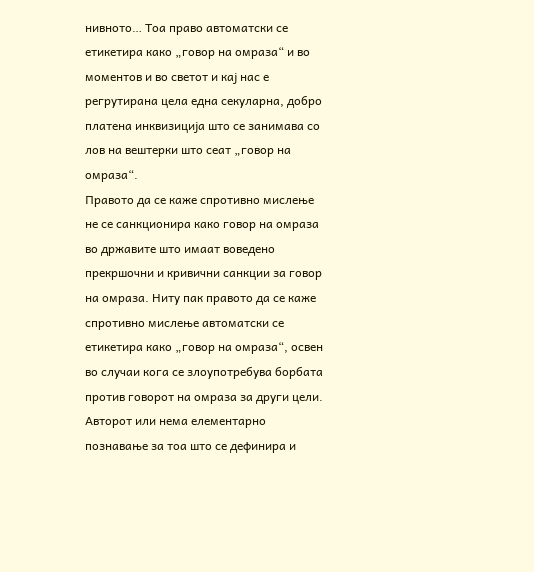нивното… Тоа право автоматски се етикетира како „говор на омраза“ и во моментов и во светот и кај нас е регрутирана цела една секуларна, добро платена инквизиција што се занимава со лов на вештерки што сеат „говор на омраза“.
Правото да се каже спротивно мислење не се санкционира како говор на омраза во државите што имаат воведено прекршочни и кривични санкции за говор на омраза. Ниту пак правото да се каже спротивно мислење автоматски се етикетира како „говор на омраза“, освен во случаи кога се злоупотребува борбата против говорот на омраза за други цели.
Авторот или нема елементарно познавање за тоа што се дефинира и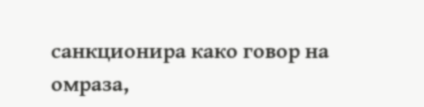санкционира како говор на омраза,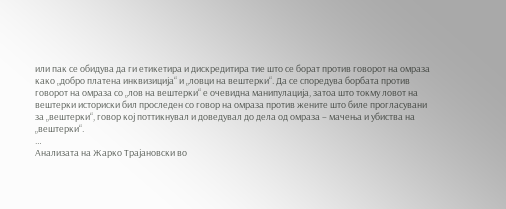или пак се обидува да ги етикетира и дискредитира тие што се борат против говорот на омраза како „добро платена инквизиција“ и „ловци на вештерки“. Да се споредува борбата против говорот на омраза со „лов на вештерки“ е очевидна манипулација, затоа што токму ловот на вештерки историски бил проследен со говор на омраза против жените што биле прогласувани за „вештерки“, говор кој поттикнувал и доведувал до дела од омраза – мачења и убиства на „вештерки“.
…
Анализата на Жарко Трајановски во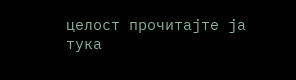целост прочитајте ја тука